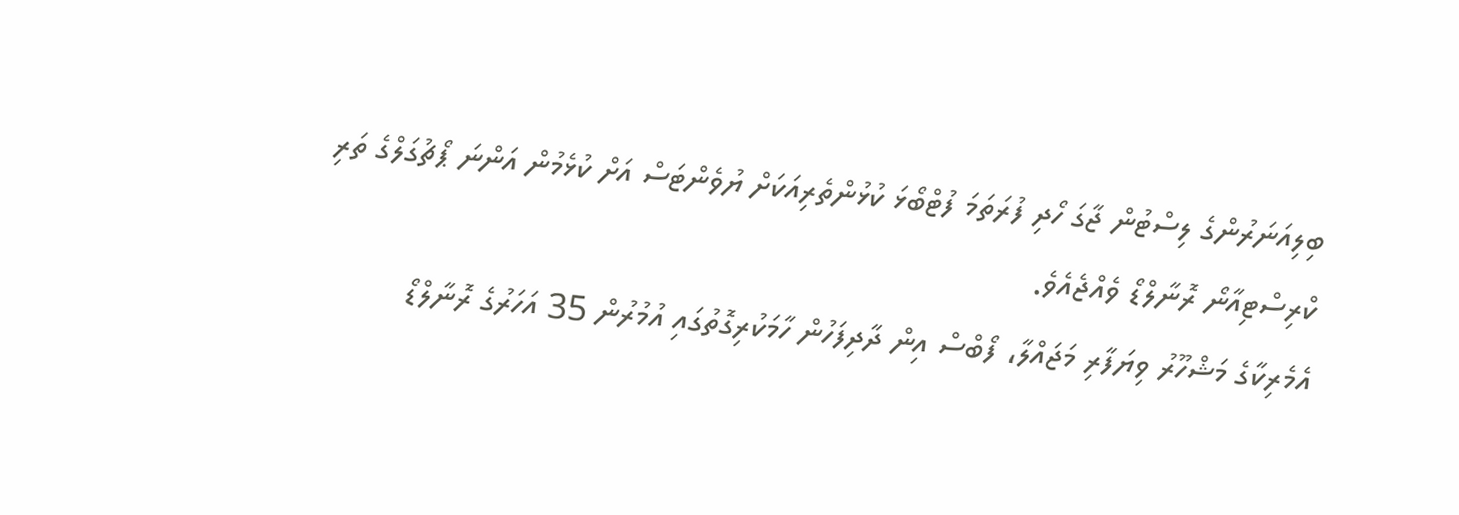ބިލިއަނަރުންގެ ލިސްޓުން ޖާގަ ހޯދި ފުރަތަމަ ފުޓްބޯޅަ ކުޅުންތެރިއަކަށް ޔުވެންޓަސް އަށް ކުޅެމުން އަންނަ ޕޯޗުގަލްގެ ތަރި ކްރިސްޓިއާނޯ ރޮނާލްޑޯ ވެއްޖެއެވެ.
އެމެރިކާގެ މަޝްހޫރު ވިޔަފާރި މަޖައްލާ، ފޯބްސް އިން ދާދިފަހުން ހާމަކުރިގޮތުގައި އުމުރުން 35 އަހަރުގެ ރޮނާލްޑޯ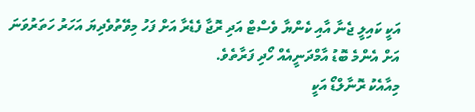އަކީ ކައިލީ ޖެނާ އާއި ކެންޔާ ވެސްޓް އަދި ރޮޖާ ފެޑެރާ އަށް ފަހު މިވޭތުވެދިޔަ އަހަރު ހަތަރުވަނަ އަށް އެންމެ ބޮޑު އާމްދަނީއެއް ހޯދި ފަރާތެވެ.
މިއާއެކު ރޮނާލްޑޯ އަކީ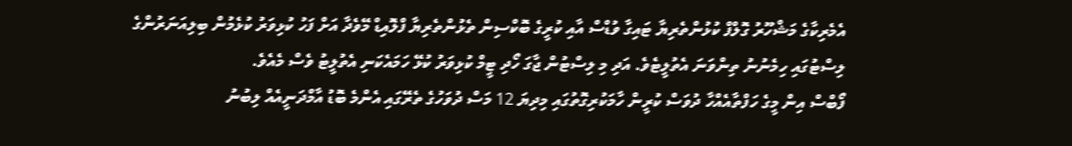އެމެރިކާގެ މަޝްހޫރު ގޮލްފް ކުޅުންތެރިޔާ ޓައިގާ ވުޑްސް އާއި ކުރީގެ ބޮކްސިން ތެޅުންތެރިޔާ ފްލޮއިޑް މޭވެދާ އަށް ފަހު ކުޅިވަރު ކުޅެމުން ބިލިއަނަރުންގެ ލިސްޓުގައި ހިމެނުނު ތިންވަނަ އެތުލީޓެވެ. އަދި މި ލިސްޓުން ޖާގަ ހޯދި ޓީމް ކުޅިވަރު ކުޅޭ ހަމައެކަނި އެތުލީޓު ވެސް މެއެވެ.
ފޯބްސް އިން މީގެ ހަފްތާއެއްހާ ދުވަސް ކުރީން ހާމަކުރިގޮތުގައި މިދިޔަ 12 މަސް ދުވަހުގެ ތެރޭގައި އެންމެ ބޮޑު އާމްދަނީއެއް ލިބުނު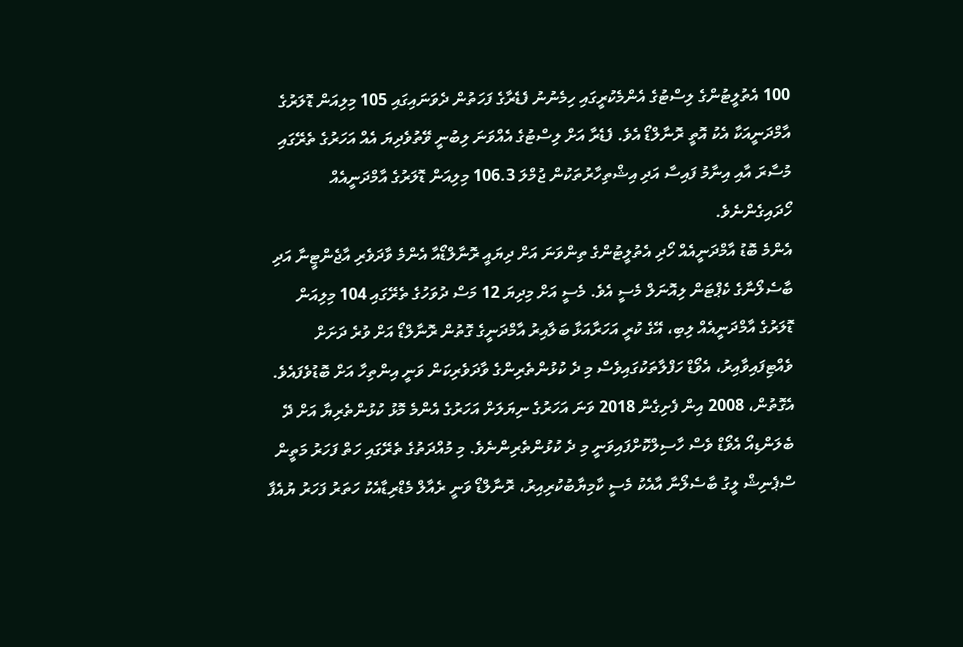100 އެތުލީޓުންގެ ލިސްޓުގެ އެންމެކުރީގައި ހިމެނުނު ފެޑެރާގެ ފަހަތުން ދެވަނައިގައި 105 މިލިއަން ޑޮލަރުގެ އާމްދަނީއަކާ އެކު އޮތީ ރޮނާލްޑޯ އެވެ. ފެޑެރާ އަށް ލިސްޓުގެ އެއްވަނަ ލިބުނީ ވޭތުވެދިޔަ އެއް އަހަރުގެ ތެރޭގައި މުސާރަ އާއި އިނާމު ފައިސާ އަދި އިޝްތިހާރުތަކުން ޖުމްލަ 106.3 މިލިއަން ޑޮލަރުގެ އާމްދަނީއެއް ހޯދައިގެންނެވެ.
އެންމެ ބޮޑު އާމްދަނީއެއް ހޯދި އެތުލީޓުންގެ ތިންވަނަ އަށް ދިޔައީ ރޮނާލްޑޯއާ އެންމެ ވާދަވެރި އާޖެންޓީނާ އަދި ބާސެލޯނާގެ ކެޕްޓަން ލިއޮނަލް މެސީ އެވެ. މެސީ އަށް މިދިޔަ 12 މަސް ދުވަހުގެ ތެރޭގައި 104 މިލިއަން ޑޮލަރުގެ އާމްދަނީއެއް ލިބި، އޭގެ ކުރީ އަހަރާއަޅާ ބަލާއިރު އާމްދަނީގެ ގޮތުން ރޮނާލްޑޯ އަށް ވުރެ ދަށަށް ވެއްޓިފައިވާއިރު، އެވޯޑް ހަފްލާތަކުގައިވެސް މި ދެ ކުޅުންތެރިންގެ ވާދަވެރިކަން ވަނީ އިންތިހާ އަށް ބޮޑުވެފައެވެ.
އެގޮތުން، 2008 އިން ފެށިގެން 2018 ވަނަ އަހަރުގެ ނިޔަލަށް އަހަރުގެ އެންމެ މޮޅު ކުޅުންތެރިޔާ އަށް ދޭ ބެލަންޑިއޯ އެވޯޑް ވެސް ހާސިލްކޮށްފައިވަނީ މި ދެ ކުޅުންތެރިންނެވެ. މި މުއްދަތުގެ ތެރޭގައި ހަތް ފަހަރު މަތީން ސްޕެނިޝް ލީގު ބާސެލޯނާ އާއެކު މެސީ ކާމިޔާބުކުރިއިރު، ރޮނާލްޑޯ ވަނީ ރެއާލް މެޑްރިޑާއެކު ހަތަރު ފަހަރު ޔުއެފާ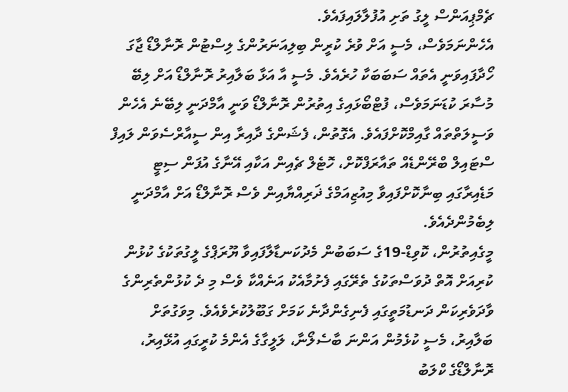ޗެމްޕިއަންސް ލީގު ތަށި އުފުލާލައިފައެވެ.
އެހެންނަމަވެސް، މެސީ އަށް ވުރެ ކުރީން ބިލިއަނަރުންގެ ލިސްޓުން ރޮނާލްޑޯ ޖާގަ ހޯދާފައިވަނީ އެތައް ސަބަބަކާ ހުރެއެވެ. މެސީ އާ އަޅާ ބަލާއިރު ރޮނާލްޑޯ އަށް ލިބޭ މުސާރަ ކުޑަނަމަވެސް، ފުޓްބޯޅައިގެ އިތުރުން ރޮނާލްޑޯ ވަނީ އާމްދަނީ ލިބޭނެ އެހެން ވަސީލަތްތައް ގާއިމްކޮށްފައެވެ. އެގޮތުން، ފެޝަންގެ ދާއިރާ އިން ސީއާރްސެވަން ލައިފް ސްޓައިލް ބްރޭންޑެއް ތައާރަފްކޮށް، ހޮޓެލް ޗެއިން އަކާއި އޭނާގެ އުފަން ސިޓީ މަޑެއިރާގައި ބިނާކޮށްފައިވާ މިއުޒިއަމްގެ ޛަރިއްޔާއިން ވެސް ރޮނާލްޑޯ އަށް އާމްދަނީ ލިބެމުންދެއެވެ.
މީގެއިތުރުން، ކޮވިޑް-19ގެ ސަބަބުން މެދުކަނޑާލާފައިވާ ޔޫރަޕްގެ ލީގުތަކުގެ ކުޅުން ކުރިއަށް އޮތް ދުވަސްތަކުގެ ތެރޭގައި ފެށުމާއެކު އަނެއްކާ ވެސް މި ދެ ކުޅުންތެރިންގެ ވާދަވެރިކަން ދަނޑުމަތީގައި ފެނިގެންދާނެ ކަމަށް ގަބޫލުކުރެވެއެވެ. މިވަގުތަށް ބަލާއިރު، މެސީ ކުޅެމުން އަންނަ ބާސެލޯނާ، ލަލީގާގެ އެންމެ ކުރީގައި އުޅޭއިރު، ރޮނާލްޑޯގެ ކްލަބު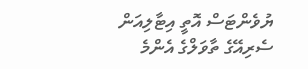ޔުވެންޓަސް އޮތީ އިޓާލިއަން ސެރިއޭގެ ތާވަލްގެ އެންމެ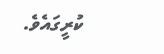ކުރީގައެވެ.